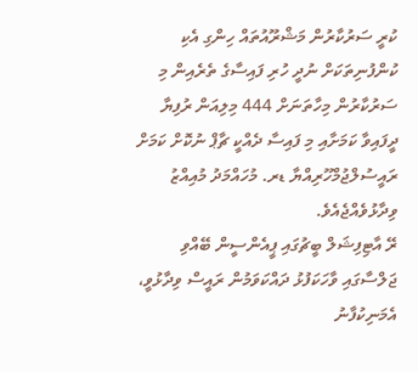ކުރީ ސަރުކާރުން މަޝްރޫއުތައް ހިންގި އެކި ކުންފުނިތަކަށް ނުދީ ހުރި ފައިސާގެ ތެރެއިން މި ސަރުކާރުން މިހާތަނަށް 444 މިލިއަން ރުފިޔާ ދީފައިވާ ކަމަށާއި މި ފައިސާ ދެއްކީ ޗާޕް ނުކޮށް ކަމަށް ރައީސުލްޖުމްހޫރިއްޔާ ޑރ. މުހައްމަދު މުއިއްޒު ވިދާޅުވެއްޖެއެވެ.
ރޭ އާޓިފިޝަލް ބީޗުގައި ޕީއެންސީން ބޭއްވި ޖަލްސާގައި ވާހަކަފުޅު ދައްކަވަމުން ރައީސް ވިދާޅުވީ، އެމަނިކުފާނު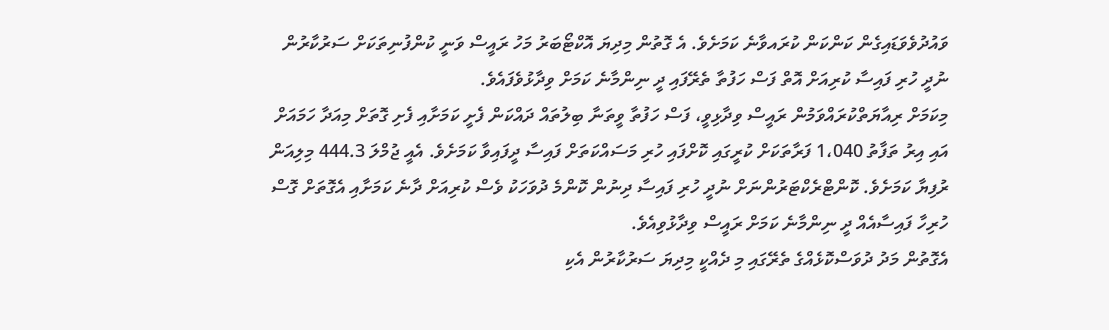ވައުދުވެވަޑައިގެން ކަންކަން ކުރައވާނެ ކަމަށެވެ. އެ ގޮތުން މިދިޔަ އޮކްޓޯބަރު މަހު ރައީސް ވަނީ ކުންފުނިތަކަށް ސަރުކާރުން ނުދީ ހުރި ފައިސާ ކުރިއަށް އޮތް ފަސް ހަފުތާ ތެރޭފައި ދީ ނިންމާނެ ކަމަށް ވިދާޅުވެފައެވެ.
މިކަމަށް ރިއާޔަތްކުރައްވަމުން ރައީސް ވިދާޅިވީ، ފަސް ހަފުތާ ވީތަނާ ބިލުތައް ދައްކަން ފެށީ ކަމަށާއި ފެށި ގޮތަށް މިއަދާ ހަމައަށް އައި އިރު ތަފާތު 1،040 ފަރާތަކަށް ކުރީގައި ކޮށްފައި ހުރި މަސައްކަތަށް ފައިސާ ދީފައިވާ ކަމަށެވެ. އެއީ ޖުމްލަ 444.3 މިލިއަން ރުފިޔާ ކަމަށެވެ. ކޮންޓްރެކްޓަރުންނަށް ނުދީ ހުރި ފައިސާ ދިނުން ކޮންމެ ދުވަހަކު ވެސް ކުރިއަށް ދާނެ ކަމަށާއި އެގޮތަށް ގޮސް ހުރިހާ ފައިސާއެއް ދީ ނިންމާނެ ކަމަށް ރައީސް ވިދާޅުވިއެވެ.
އެގޮތުން މަދު ދުވަސްކޮޅެއްގެ ތެރޭގައި މި ދެއްކީ މިދިޔަ ސަރުކާރުން އެކި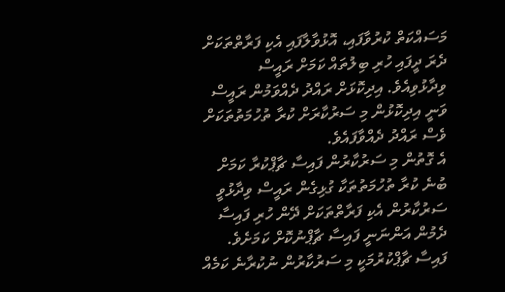މަސައްކަތް ކުރުވާފައި، އޮޅުވާލާފައި އެކި ފަރާތްތަކަށް ދެރަ ދީފައި ހުރި ބިލުތައް ކަމަށް ރައީސް ވިދާޅުވިއެވެ. އިދިކޮޅަށް ރައްދު ދެއްވަމުން ރައީސް ވަނީ އިދިކޮޅުން މި ސަރުކާރަށް ކުރާ ތުހުމަތުތަކަށް ވެސް ރައްދު ދެއްވާފައެވެ.
އެ ގޮތުން މި ސަރުކާރުން ފައިސާ ޗާޕްކުރާ ކަމަށް ބުނެ ކުރާ ތުހުމަތުތަކާ ގުޅިގެން ރައީސް ވިދާޅުވީ ސަރުކާރުން އެކި ފަރާތްތަކަށް ދޭން ހުރި ފައިސާ ދެމުން އަންނަނީ ފައިސާ ޗާޕްނުކޮށް ކަމަށެވެ. ފައިސާ ޗާޕްކުރުމަކީ މި ސަރުކާރުން ނުކުރާނެ ކަމެއް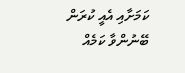ކަމަށާއި އެއީ ކުރަން ބޭނުންވާ ކަމެއް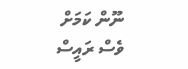ނޫން ކަމަށް ވެސް ރައީސް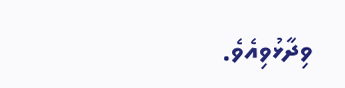ވިދާޅުވިއެވެ.